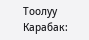Тоолуу Карабак: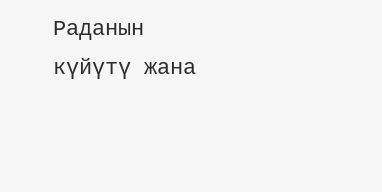Раданын күйүтү жана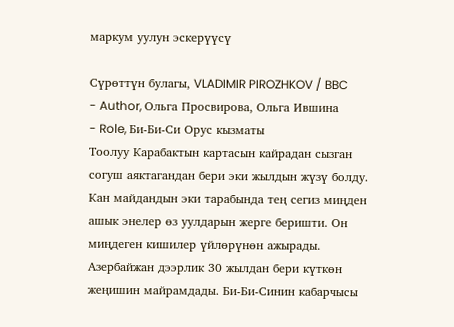маркум уулун эскерүүсү

Сүрөттүн булагы, VLADIMIR PIROZHKOV / BBC
- Author, Ольга Просвирова, Ольга Ившина
- Role, Би-Би-Си Орус кызматы
Тоолуу Карабактын картасын кайрадан сызган согуш аяктагандан бери эки жылдын жүзү болду. Кан майдандын эки тарабында тең сегиз миңден ашык энелер өз уулдарын жерге беришти. Он миңдеген кишилер үйлөрүнөн ажырады. Азербайжан дээрлик 30 жылдан бери күткөн жеңишин майрамдады. Би-Би-Синин кабарчысы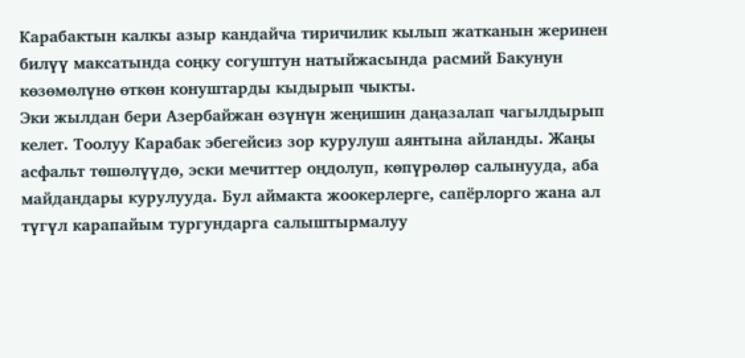Карабактын калкы азыр кандайча тиричилик кылып жатканын жеринен билүү максатында соңку согуштун натыйжасында расмий Бакунун көзөмөлүнө өткөн конуштарды кыдырып чыкты.
Эки жылдан бери Азербайжан өзүнүн жеңишин даңазалап чагылдырып келет. Тоолуу Карабак эбегейсиз зор курулуш аянтына айланды. Жаңы асфальт төшөлүүдө, эски мечиттер оңдолуп, көпүрөлөр салынууда, аба майдандары курулууда. Бул аймакта жоокерлерге, сапёрлорго жана ал түгүл карапайым тургундарга салыштырмалуу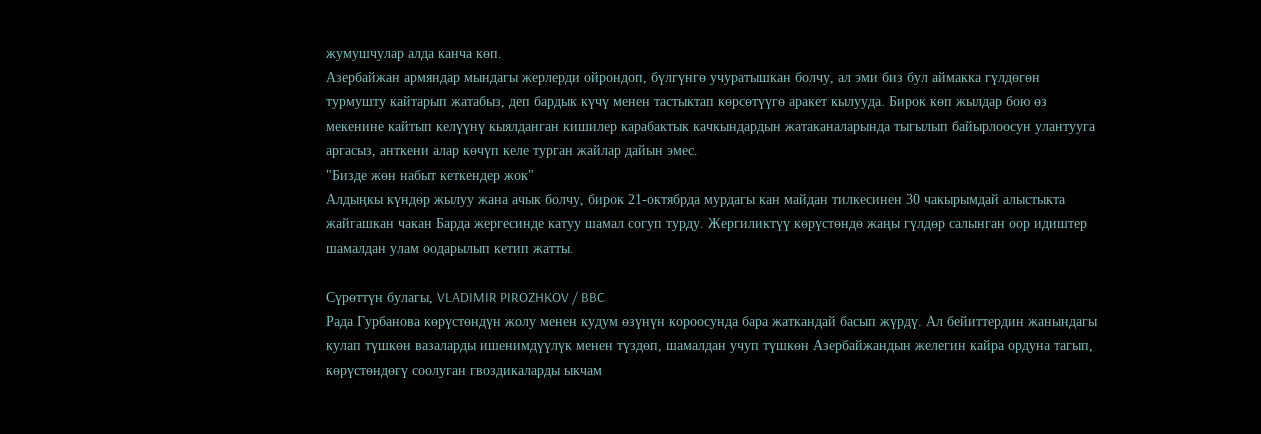жумушчулар алда канча көп.
Азербайжан армяндар мындагы жерлерди ойрондоп, бүлгүнгө учуратышкан болчу, ал эми биз бул аймакка гүлдөгөн турмушту кайтарып жатабыз, деп бардык күчү менен тастыктап көрсөтүүгө аракет кылууда. Бирок көп жылдар бою өз мекенине кайтып келүүнү кыялданган кишилер карабактык качкындардын жатаканаларында тыгылып байырлоосун улантууга аргасыз, анткени алар көчүп келе турган жайлар дайын эмес.
"Бизде жөн набыт кеткендер жок"
Алдыңкы күндөр жылуу жана ачык болчу, бирок 21-октябрда мурдагы кан майдан тилкесинен 30 чакырымдай алыстыкта жайгашкан чакан Барда жергесинде катуу шамал согуп турду. Жергиликтүү көрүстөндө жаңы гүлдөр салынган оор идиштер шамалдан улам оодарылып кетип жатты.

Сүрөттүн булагы, VLADIMIR PIROZHKOV / BBC
Рада Гурбанова көрүстөндүн жолу менен кудум өзүнүн короосунда бара жаткандай басып жүрдү. Ал бейиттердин жанындагы кулап түшкөн вазаларды ишенимдүүлүк менен түздөп, шамалдан учуп түшкөн Азербайжандын желегин кайра ордуна тагып, көрүстөндөгү соолуган гвоздикаларды ыкчам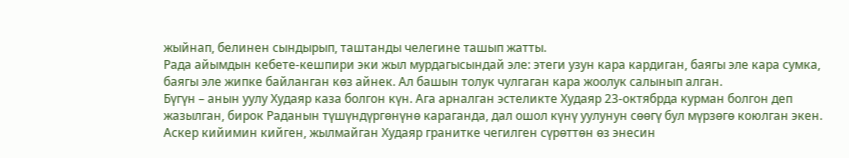жыйнап, белинен сындырып, таштанды челегине ташып жатты.
Рада айымдын кебете-кешпири эки жыл мурдагысындай эле: этеги узун кара кардиган, баягы эле кара сумка, баягы эле жипке байланган көз айнек. Ал башын толук чулгаган кара жоолук салынып алган.
Бүгүн – анын уулу Худаяр каза болгон күн. Ага арналган эстеликте Худаяр 23-октябрда курман болгон деп жазылган, бирок Раданын түшүндүргөнүнө караганда, дал ошол күнү уулунун сөөгү бул мүрзөгө коюлган экен.
Аскер кийимин кийген, жылмайган Худаяр гранитке чегилген сүрөттөн өз энесин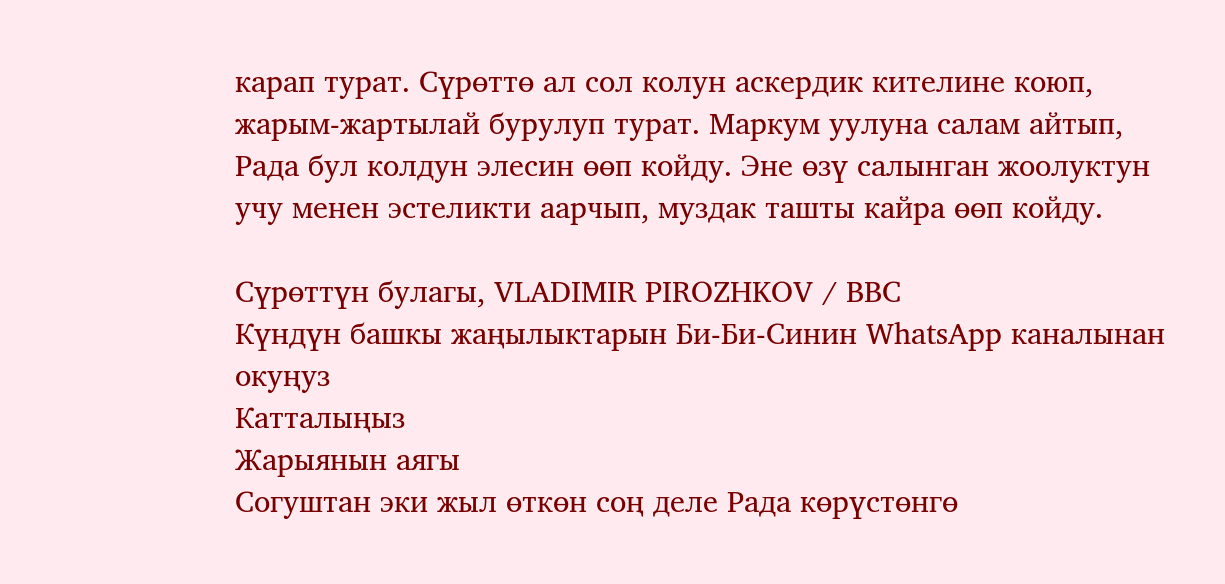карап турат. Сүрөттө ал сол колун аскердик кителине коюп, жарым-жартылай бурулуп турат. Маркум уулуна салам айтып, Рада бул колдун элесин өөп койду. Эне өзү салынган жоолуктун учу менен эстеликти аарчып, муздак ташты кайра өөп койду.

Сүрөттүн булагы, VLADIMIR PIROZHKOV / BBC
Күндүн башкы жаңылыктарын Би-Би-Синин WhatsApp каналынан окуңуз
Катталыңыз
Жарыянын аягы
Согуштан эки жыл өткөн соң деле Рада көрүстөнгө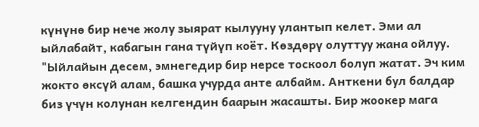күнүнө бир нече жолу зыярат кылууну улантып келет. Эми ал ыйлабайт, кабагын гана түйүп коёт. Көздөрү олуттуу жана ойлуу.
"Ыйлайын десем, эмнегедир бир нерсе тоскоол болуп жатат. Эч ким жокто өксүй алам, башка учурда анте албайм. Анткени бул балдар биз үчүн колунан келгендин баарын жасашты. Бир жоокер мага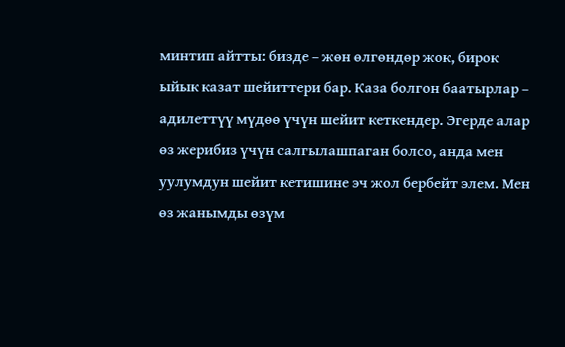минтип айтты: бизде – жөн өлгөндөр жок, бирок ыйык казат шейиттери бар. Каза болгон баатырлар – адилеттүү мүдөө үчүн шейит кеткендер. Эгерде алар өз жерибиз үчүн салгылашпаган болсо, анда мен уулумдун шейит кетишине эч жол бербейт элем. Мен өз жанымды өзүм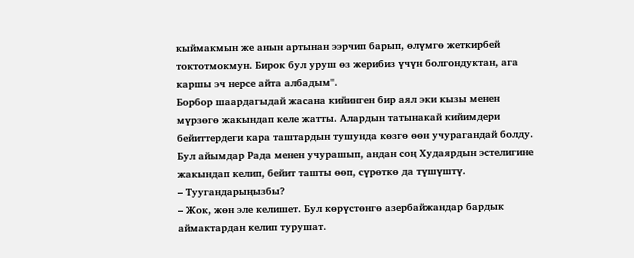кыймакмын же анын артынан ээрчип барып, өлүмгө жеткирбей токтотмокмун. Бирок бул уруш өз жерибиз үчүн болгондуктан, ага каршы эч нерсе айта албадым".
Борбор шаардагыдай жасана кийинген бир аял эки кызы менен мүрзөгө жакындап келе жатты. Алардын татынакай кийимдери бейиттердеги кара таштардын тушунда көзгө өөн учурагандай болду.
Бул айымдар Рада менен учурашып, андан соң Худаярдын эстелигине жакындап келип, бейит ташты өөп, сүрөткө да түшүштү.
– Туугандарыңызбы?
– Жок, жөн эле келишет. Бул көрүстөнгө азербайжандар бардык аймактардан келип турушат.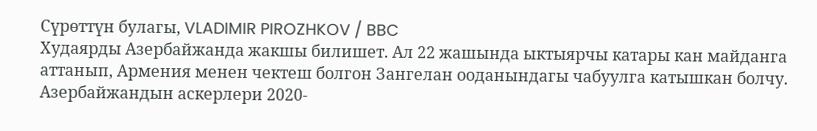Сүрөттүн булагы, VLADIMIR PIROZHKOV / BBC
Худаярды Азербайжанда жакшы билишет. Ал 22 жашында ыктыярчы катары кан майданга аттанып, Армения менен чектеш болгон Зангелан ооданындагы чабуулга катышкан болчу. Азербайжандын аскерлери 2020-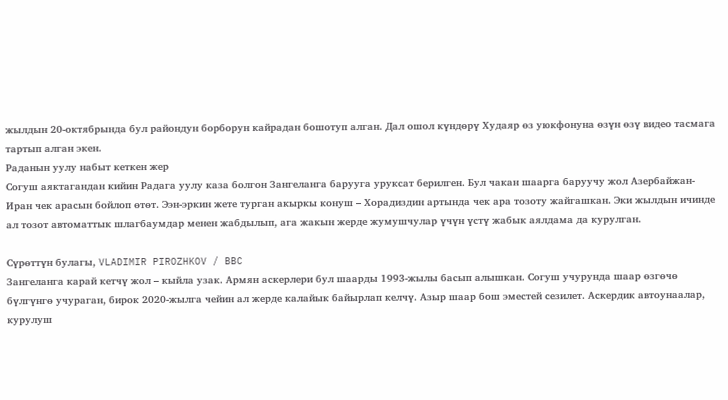жылдын 20-октябрында бул райондун борборун кайрадан бошотуп алган. Дал ошол күндөрү Худаяр өз уюкфонуна өзүн өзү видео тасмага тартып алган экен.
Раданын уулу набыт кеткен жер
Согуш аяктагандан кийин Радага уулу каза болгон Зангеланга барууга уруксат берилген. Бул чакан шаарга баруучу жол Азербайжан-Иран чек арасын бойлоп өтөт. Ээн-эркин жете турган акыркы конуш – Хорадиздин артында чек ара тозоту жайгашкан. Эки жылдын ичинде ал тозот автоматтык шлагбаумдар менен жабдылып, ага жакын жерде жумушчулар үчүн үстү жабык аялдама да курулган.

Сүрөттүн булагы, VLADIMIR PIROZHKOV / BBC
Зангеланга карай кетчү жол – кыйла узак. Армян аскерлери бул шаарды 1993-жылы басып алышкан. Согуш учурунда шаар өзгөчө бүлгүнгө учураган, бирок 2020-жылга чейин ал жерде калайык байырлап келчү. Азыр шаар бош эместей сезилет. Аскердик автоунаалар, курулуш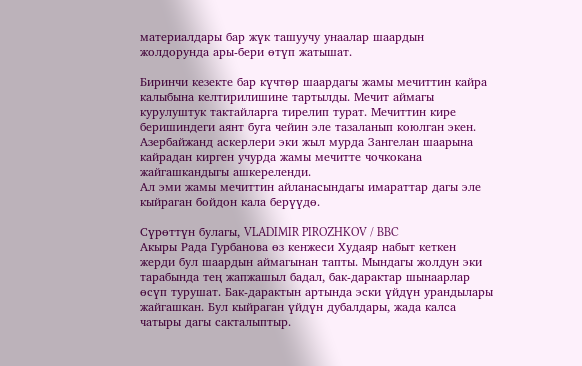материалдары бар жүк ташуучу унаалар шаардын жолдорунда ары-бери өтүп жатышат.

Биринчи кезекте бар күчтөр шаардагы жамы мечиттин кайра калыбына келтирилишине тартылды. Мечит аймагы курулуштук тактайларга тирелип турат. Мечиттин кире беришиндеги аянт буга чейин эле тазаланып коюлган экен. Азербайжанд аскерлери эки жыл мурда Зангелан шаарына кайрадан кирген учурда жамы мечитте чочкокана жайгашкандыгы ашкереленди.
Ал эми жамы мечиттин айланасындагы имараттар дагы эле кыйраган бойдон кала берүүдө.

Сүрөттүн булагы, VLADIMIR PIROZHKOV / BBC
Акыры Рада Гурбанова өз кенжеси Худаяр набыт кеткен жерди бул шаардын аймагынан тапты. Мындагы жолдун эки тарабында тең жапжашыл бадал, бак-дарактар шынаарлар өсүп турушат. Бак-дарактын артында эски үйдүн урандылары жайгашкан. Бул кыйраган үйдүн дубалдары, жада калса чатыры дагы сакталыптыр.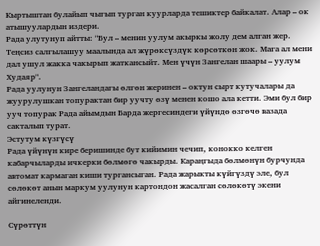Кыртыштан булайып чыгып турган куурларда тешиктер байкалат. Алар – ок атышуулардын издери.
Рада улутунуп айтты: "Бул – менин уулум акыркы жолу дем алган жер. Теңсиз салгылашуу маалында ал жүрөксүздүк көрсөткөн жок. Мага ал мени дал ушул жакка чакырып жаткансыйт. Мен үчүн Зангелан шаары – уулум Худаяр".
Рада уулунун Зангеландагы өлгөн жеринен – октун сырт кутучалары да жуурулушкан топурактан бир уучту өзү менен кошо ала кетти. Эми бул бир ууч топурак Рада айымдын Барда жергесиндеги үйүндө өзгөчө вазада сакталып турат.
Эстутум күзгүсү
Рада үйүнүн кире беришинде бут кийимин чечип, конокко келген кабарчыларды ичкерки бөлмөгө чакырды. Караңгыда бөлмөнүн бурчунда автомат кармаган киши тургансыган. Рада жарыкты күйгүздү эле, бул сөлөкөт анын маркум уулунун картондон жасалган сөлөкөтү экени айгинеленди.

Сүрөттүн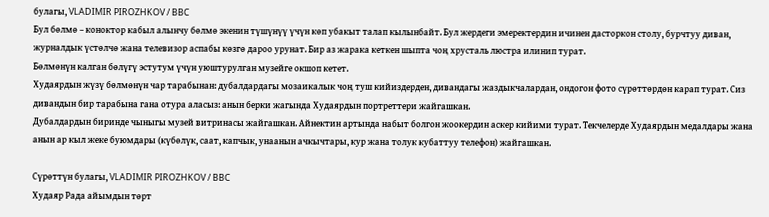булагы, VLADIMIR PIROZHKOV / BBC
Бул бөлмө – коноктор кабыл алынчу бөлмө экенин түшүнүү үчүн көп убакыт талап кылынбайт. Бул жердеги эмеректердин ичинен дасторкон столу, бурчтуу диван, журналдык үстөлчө жана телевизор аспабы көзгө дароо урунат. Бир аз жарака кеткен шыпта чоң хрусталь люстра илинип турат.
Бөлмөнүн калган бөлүгү эстутум үчүн уюштурулган музейге окшоп кетет.
Худаярдын жүзү бөлмөнүн чар тарабынан: дубалдардагы мозаикалык чоң туш кийиздерден, дивандагы жаздыкчалардан, ондогон фото сүрөттөрдөн карап турат. Сиз дивандын бир тарабына гана отура аласыз: анын берки жагында Худаярдын портреттери жайгашкан.
Дубалдардын биринде чыныгы музей витринасы жайгашкан. Айнектин артында набыт болгон жоокердин аскер кийими турат. Текчелерде Худаярдын медалдары жана анын ар кыл жеке буюмдары (күбөлүк, саат, капчык, унаанын ачкычтары, кур жана толук кубаттуу телефон) жайгашкан.

Сүрөттүн булагы, VLADIMIR PIROZHKOV / BBC
Худаяр Рада айымдын төрт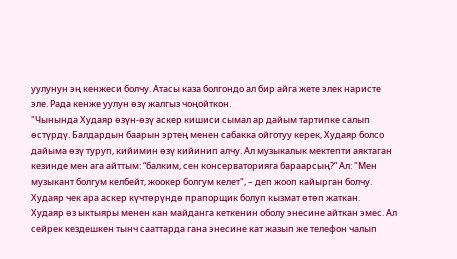уулунун эң кенжеси болчу. Атасы каза болгондо ал бир айга жете элек наристе эле. Рада кенже уулун өзү жалгыз чоңойткон.
"Чынында Худаяр өзүн-өзү аскер кишиси сымал ар дайым тартипке салып өстүрдү. Балдардын баарын эртең менен сабакка ойготуу керек, Худаяр болсо дайыма өзү туруп, кийимин өзү кийинип алчу. Ал музыкалык мектепти аяктаган кезинде мен ага айттым: “балким, сен консерваторияга бараарсың?” Ал: "Мен музыкант болгум келбейт, жоокер болгум келет", – деп жооп кайырган болчу.
Худаяр чек ара аскер күчтөрүндө прапорщик болуп кызмат өтөп жаткан.
Худаяр өз ыктыяры менен кан майданга кеткенин оболу энесине айткан эмес. Ал сейрек кездешкен тынч сааттарда гана энесине кат жазып же телефон чалып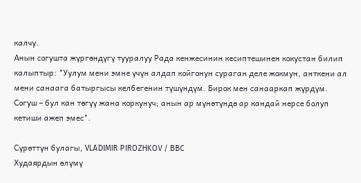калчу.
Анын согушта жүргөндүгү тууралуу Рада кенжесинин кесиптешинен кокустан билип калыптыр: "Уулум мени эмне үчүн алдап койгонун сураган деле жокмун, анткени ал мени санаага батыргысы келбегенин түшүндүм. Бирок мен санааркап жүрдүм. Согуш – бул кан төгүү жана коркунуч; анын ар мүнөтүндө ар кандай нерсе болуп кетиши ажеп эмес".

Сүрөттүн булагы, VLADIMIR PIROZHKOV / BBC
Худаярдын өлүмү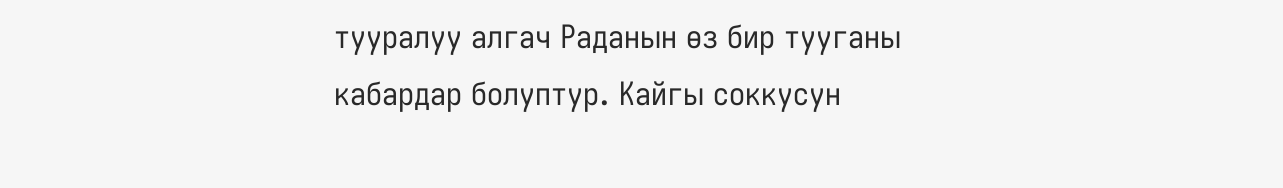тууралуу алгач Раданын өз бир тууганы кабардар болуптур. Кайгы соккусун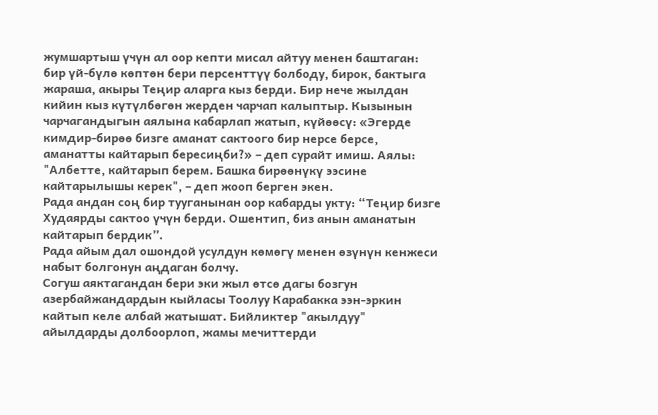жумшартыш үчүн ал оор кепти мисал айтуу менен баштаган: бир үй-бүлө көптөн бери персенттүү болбоду, бирок, бактыга жараша, акыры Теңир аларга кыз берди. Бир нече жылдан кийин кыз күтүлбөгөн жерден чарчап калыптыр. Кызынын чарчагандыгын аялына кабарлап жатып, күйөөсү: «Эгерде кимдир-бирөө бизге аманат сактоого бир нерсе берсе, аманатты кайтарып бересиңби?» – деп сурайт имиш. Аялы: "Албетте, кайтарып берем. Башка бирөөнүкү ээсине кайтарылышы керек", – деп жооп берген экен.
Рада андан соң бир тууганынан оор кабарды укту: “Теңир бизге Худаярды сактоо үчүн берди. Ошентип, биз анын аманатын кайтарып бердик”.
Рада айым дал ошондой усулдун көмөгү менен өзүнүн кенжеси набыт болгонун аңдаган болчу.
Согуш аяктагандан бери эки жыл өтсө дагы бозгун азербайжандардын кыйласы Тоолуу Карабакка ээн-эркин кайтып келе албай жатышат. Бийликтер "акылдуу" айылдарды долбоорлоп, жамы мечиттерди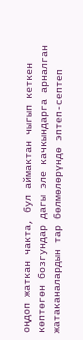оңдоп жаткан чакта, бул аймактан чыгып кеткен көптөгөн бозгундар дагы эле качкындарга арналган жатаканалардын тар бөлмөлөрүндө эптеп-септеп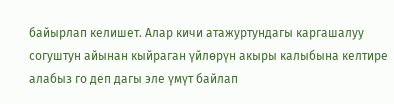байырлап келишет. Алар кичи атажуртундагы каргашалуу согуштун айынан кыйраган үйлөрүн акыры калыбына келтире алабыз го деп дагы эле үмүт байлап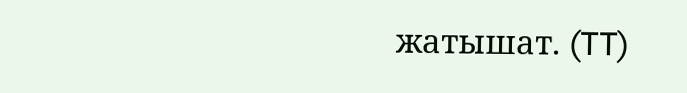жатышат. (TT)